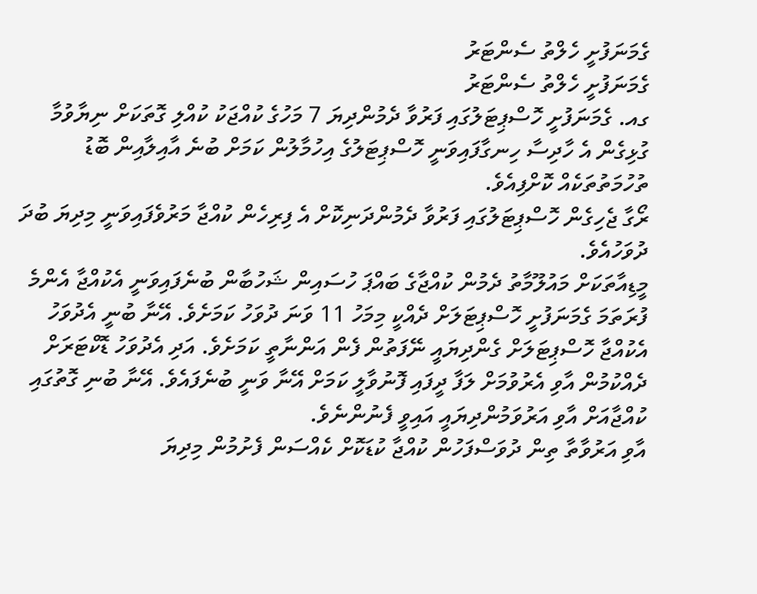ގެމަނަފުށީ ހެލްތު ސެންޓަރު
ގެމަނަފުށީ ހެލްތު ސެންޓަރު
ގއ. ގެމަނަފުށީ ހޮސްޕިޓަލުގައި ފަރުވާ ދެމުންދިޔަ 7 މަހުގެ ކުއްޖަކު ކުއްލި ގޮތަކަށް ނިޔާވުމާ ގުޅިގެން އެ ހާދިސާ ހިނގާފައިވަނީ ހޮސްޕިޓަލުގެ އިހުމާލުން ކަމަށް ބުނެ އާއިލާއިން ބޮޑު ތުހުމަތުތަކެއް ކޮށްފިއެވެ.
ރޯގާ ޖެހިގެން ހޮސްޕިޓަލުގައި ފަރުވާ ދެމުންދަނިކޮށް އެ ފިރިހެން ކުއްޖާ މަރުވެފައިވަނީ މިދިޔަ ބުދަ ދުވަހުއެވެ.
މީޑިއާތަކަށް މައުލޫމާތު ދެމުން ކުއްޖާގެ ބައްޕަ ހުސައިން ޝަހުބާން ބުނެފައިވަނީ އެކުއްޖާ އެންމެ ފުރަތަމަ ގެމަނަފުށީ ހޮސްޕިޓަލަށް ދެއްކީ މިމަހު 11 ވަނަ ދުވަހު ކަމަށެވެ. އޭނާ ބުނީ އެދުވަހު އެކުއްޖާ ހޮސްޕިޓަލަށް ގެންދިޔައީ ނޭފަތުން ފެން އަންނާތީ ކަމަށެވެ. އަދި އެދުވަހު ޑޮކްޓަރަށް ދެއްކުމުން އާވި އެރުވުމަށް ލަފާ ދީފައި ފޮނުވާލީ ކަމަށް އޭނާ ވަނީ ބުނެފައެވެ. އޭނާ ބުނި ގޮތުގައި ކުއްޖާއަށް އާވި އަރުވަމުންދިޔައީ އައިވީ ފެނުންނެވެ.
އާވި އަރުވާތާ ތިން ދުވަސްފަހުން ކުއްޖާ ކުޑަކޮށް ކެއްސަން ފެށުމުން މިދިޔަ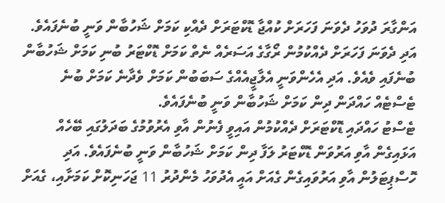އަންގާރަ ދުވަހު ދެވަނަ ފަހަރަށް ކުއްޖާ ޑޮކްޓަރަށް ދެއްކި ކަމަށް ޝަހުބާން ވަނީ ބުނެފައެވެ. އަދި ދެވަނަ ފަހަރަށް ދެއްކުމުން ރޯގާގެ އަސަރެއް ނެތް ކަމަށް ޑޮކްޓަރު ބުނި ކަމަށް ޝަހުބާން ބުނެފައި ވެއެވެ. އަދި އެހެންވަނީ އެލާޖީއެއްގެ ސަބަބުން ކަމަށް ވެދާނެ ކަމަށް ބުނެ ޓެސްޓެއް ހައްދަން ދިން ކަމަށް ޝަހުބާން ވަނީ ބުނެފައެވެ.
ޓެސްޓު ހައްދައި ޑޮކްޓަރަށް ދެއްކުމުން އައިވީ ފެނުން އާވި އެރުވުމުގެ ބަދަލުގައި ބޭހެއް އަޅައިގެން އާވި އަރުވަން ޑޮކްޓަރު ލަފާ ދިން ކަމަށް ޝަހުބާން ވަނީ ބުނެފައެވެ. އަދި ހޮސްޕިޓަލުން އާވި އަރުވައިގެން ގެއަށް އައީ އެދުވަހު މެންދުރު 11 ޖަހަނިކޮށް ކަމަށާއި، ގެއަށް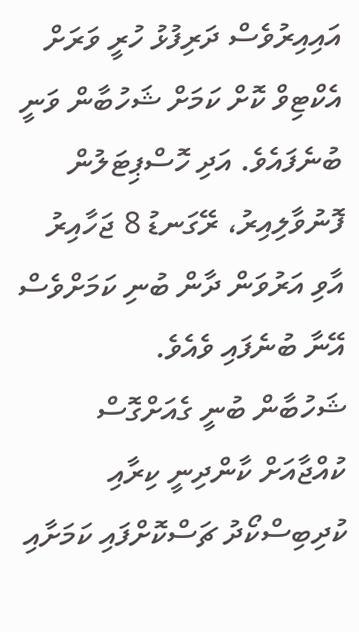އައިއިރުވެސް ދަރިފުޅު ހުރީ ވަރަށް އެކްޓިވް ކޮށް ކަމަށް ޝަހުބާން ވަނީ ބުނެފައެވެ. އަދި ހޮސްޕިޓަލުން ފޮނުވާލިއިރު، ރޭގަނޑު 8 ޖަހާއިރު އާވި އަރުވަން ދާން ބުނި ކަމަށްވެސް އޭނާ ބުނެފައި ވެއެވެ.
ޝަހުބާން ބުނީ ގެއަށްގޮސް ކުއްޖާއަށް ކާންދިނީ ކިރާއި ކުދިބިސްކޯދު ޗަސްކޮށްފައި ކަމަށާއި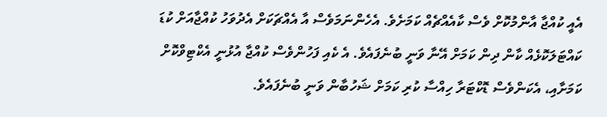އެއީ ކުއްޖާ އާންމުކޮށް ވެސް ކާއެއްޗެއް ކަމަށެވެ. އެހެންނަމަވެސް އާ އެއްޗަކަށް އެދުވަހު ކުއްޖާއަށް ކުޑަ ކައްޓަލަކޮޅެއް ކާން ދިން ކަމަށް އޭނާ ވަނީ ބުނެފައެވެ. އެ ކެއި ފަހުންވެސް ކުއްޖާ އުޅުނީ އެކްޓިވްކޮށް ކަމަށާއި، އެކަންވެސް ޑޮކްޓަރާ ހިއްސާ ކުރި ކަމަށް ޝަހުބާން ވަނީ ބުނެފައެވެ.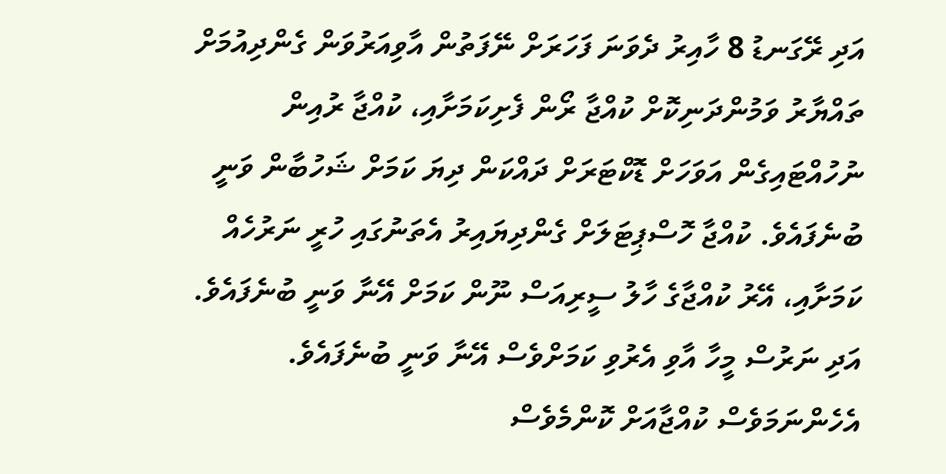އަދި ރޭގަނޑު 8 ހާއިރު ދެވަނަ ފަހަރަށް ނޭފަތުން އާވިއަރުވަން ގެންދިއުމަށް ތައްޔާރު ވަމުންދަނިކޮށް ކުއްޖާ ރޯން ފެށިކަމަށާއި، ކުއްޖާ ރުއިން ނުހުއްޓައިގެން އަވަހަށް ޑޮކްޓަރަށް ދައްކަން ދިޔަ ކަމަށް ޝަހުބާން ވަނީ ބުނެފައެވެ. ކުއްޖާ ހޮސްޕިޓަލަށް ގެންދިޔައިރު އެތަނުގައި ހުރީ ނަރުހެއް ކަމަށާއި، އޭރު ކުއްޖާގެ ހާލު ސީރިއަސް ނޫން ކަމަށް އޭނާ ވަނީ ބުނެފައެވެ. އަދި ނަރުސް މީހާ އާވި އެރުވި ކަމަށްވެސް އޭނާ ވަނީ ބުނެފައެވެ.
އެހެންނަމަވެސް ކުއްޖާއަށް ކޮންމެވެސް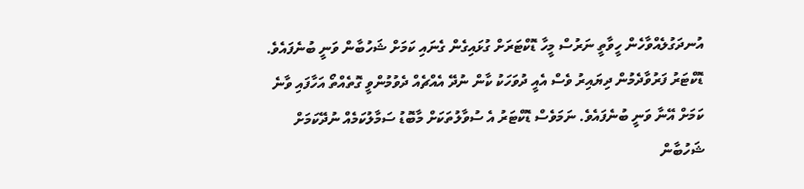އުނދަގުލެއްވާހެން ހީވާތީ ނަރުސް މީހާ ޑޮކްޓަރަށް ގުޅައިގެން ގެނައި ކަމަށް ޝަހުބާން ވަނީ ބުނެފައެވެ. ޑޮކްޓަރު ފަރުވާދެމުން ދިޔައިރު ވެސް އެއީ ދުވަހަކު ކާން ނުދޭ އެއްޗެއް ދެވުމުންވީ ގޮތެއްތޯ އަހާފައި ވާނެ ކަމަށް އޭނާ ވަނީ ބުނެފައެވެ. ނަމަވެސް ޑޮކްޓަރު އެ ސުވާލުތަކަށް މާބޮޑު ސަމާލުކަމެއް ނުދޭކަމަށް ޝަހުބާން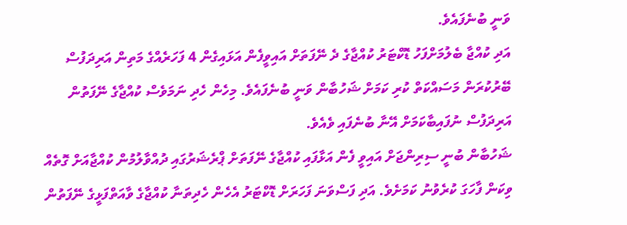ވަނީ ބުނެފައެވެ.
އަދި ކުއްޖާ ބެލުމަށްފަހު ޑޮކްޓަރު ކުއްޖާގެ ދެ ނޭފަތަށް އައިވީފެން އަޅައިގެން 4 ފަހަރެއްގެ މަތިން އަރިދަފުސް ބޭރުކުރަން މަސައްކަތް ކުރި ކަމަށް ޝަހުބާން ވަނީ ބުނެފައެވެ. މިހެން ހެދި ނަމަވެސް ކުއްޖާގެ ނޭފަތުން އަރިދަފުސް ނުފައިބާކަމަށް އޭނާ ބުނެފައި ވެއެވެ.
ޝަހުބާން ބުނީ ސިރިންޖަށް އައިވީ ފެން އަޅާފައި ކުއްޖާގެ ނޭފަތަށް ޕްރެޝަރުގައި ދުއްވާލުމުން ކުއްޖާއަށް ގޮތެއް ވިކަން ފާހަގަ ކުރެވުނު ކަމަށެވެ. އަދި ފަސްވަނަ ފަހަރަށް ޑޮކްޓަރު އެހެން ހެދިތަނާ ކުއްޖާގެ ވާއަތްފަޅީގެ ނޭފަތުން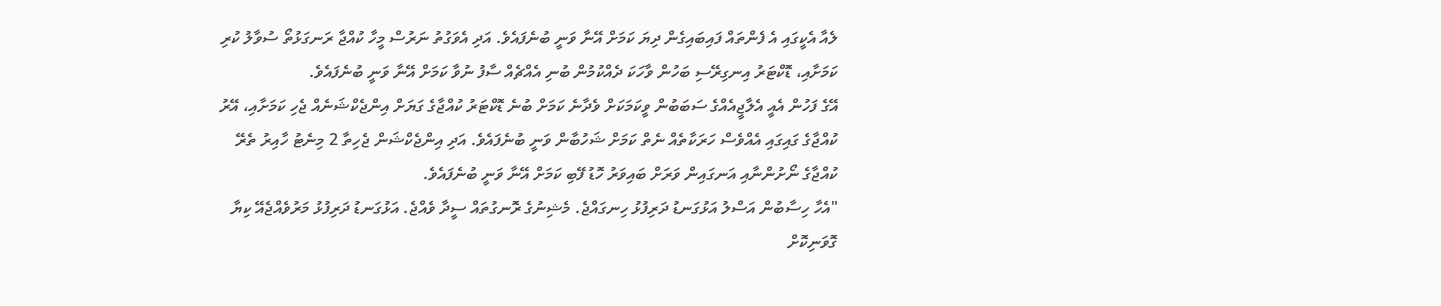ލެއާ އެކީގައި އެ ފެންތައް ފައިބައިގެން ދިޔަ ކަމަށް އޭނާ ވަނީ ބުނެފައެވެ. އަދި އެވަގުތު ނަރުސް މީހާ ކުއްޖާ ރަނގަޅުތޯ ސުވާލު ކުރި ކަމަށާއި، ޑޮކްޓަރު އިނގިރޭސި ބަހުން ވާހަކަ ދެއްކުމުން ބުނި އެއްޗެއް ސާފު ނުވާ ކަމަށް އޭނާ ވަނީ ބުނެފައެވެ.
އޭގެ ފަހުން އެއީ އެލާޖީއެއްގެ ސަބަބުން ވީކަމަކަށް ވެދާނެ ކަމަށް ބުނެ ޑޮކްޓަރު ކުއްޖާގެ ގަޔަށް އިންޖެކްޝަނެއް ޖެހި ކަމަށާއި، އޭރު ކުއްޖާގެ ގައިގައި އެއްވެސް ހަރަކާތެއް ނެތް ކަމަށް ޝަހުބާން ވަނީ ބުނެފައެވެ. އަދި އިންޖެކްޝަން ޖެހިތާ 2 މިނެޓު ހާއިރު ތެރޭ ކުއްޖާގެ ނޯށުންނާއި އަނގައިން ވަރަށް ބައިވަރު ހޮޑު ފޭބި ކަމަށް އޭނާ ވަނީ ބުނެފައެވެ.
"އެހާ ހިސާބުން އަސްލު އަޅުގަނޑު ދަރިފުޅު ހިނގައްޖެ. މެޝިނުގެ ރޮނގުތައް ސީދާ ވެއްޖެ. އަޅުގަނޑު ދަރިފުޅު މަރުވެއްޖެއޭ ކިޔާ ގޮވަނިކޮށް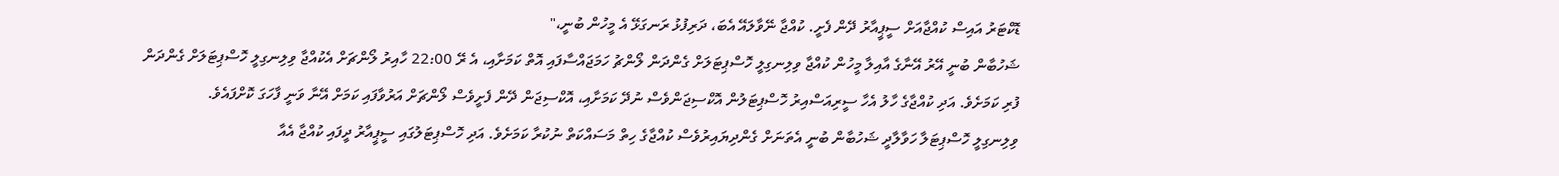ޑޮކްޓަރު އައިސް ކުއްޖާއަށް ސީޕީއާރު ދޭން ފެށީ. ކުއްޖާ ނޭވާލައޭ އެބަ، ދަރިފުޅު ރަނގަޅޭ އެ މީހުން ބުނީ،"
ޝަހުބާން ބުނީ އޭރު އޭނާގެ އާއިލާ މީހުން ކުއްޖާ ވިލިނގިލީ ހޮސްޕިޓަލަށް ގެންދަން ލޯންޗު ހަމަޖައްސާފައި އޮތް ކަމަށާއި، އެ ރޭ 22:00 ހާއިރު ލޯންޗަށް އެކުއްޖާ ވިލިނގިލީ ހޮސްޕިޓަލަށް ގެންދަން ފުރި ކަމަށެވެ. އަދި ކުއްޖާގެ ހާލު އެހާ ސީރިއަސްއިރު ހޮސްޕިޓަލުން އޮކްސިޖަންވެސް ނުދޭ ކަމަށާއި، އޮކްސިޖަން ދޭން ފެށީވެސް ލޯންޗަށް އަރުވާފައި ކަމަށް އޭނާ ވަނީ ފާހަގަ ކޮށްފައެވެ.
ވިލިނގިލީ ހޮސްޕިޓަލާ ހަވާލާދީ ޝަހުބާން ބުނީ އެތަނަށް ގެންދިޔައިރުވެސް ކުއްޖާގެ ހިތް މަސައްކަތް ނުކުރާ ކަމަށެވެ. އަދި ހޮސްޕިޓަލުގައި ސީޕީއާރު ދީފައި ކުއްޖާ އެއާ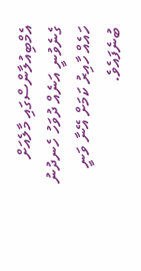އެމްބިއުލާންސްގައި މާލެއަށް ގެނެވުނީ އަނެއް ދުވަހު ހެނދުނު ހައެއް ހާއިރު ކަމަށް އޭނާ ވަނީ ބުނެފައެވެ.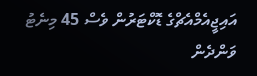އައިޖީއެމްއެޗްގެ ޑޮކްޓަރުން ވެސް 45 މިނެޓު ވަންދެން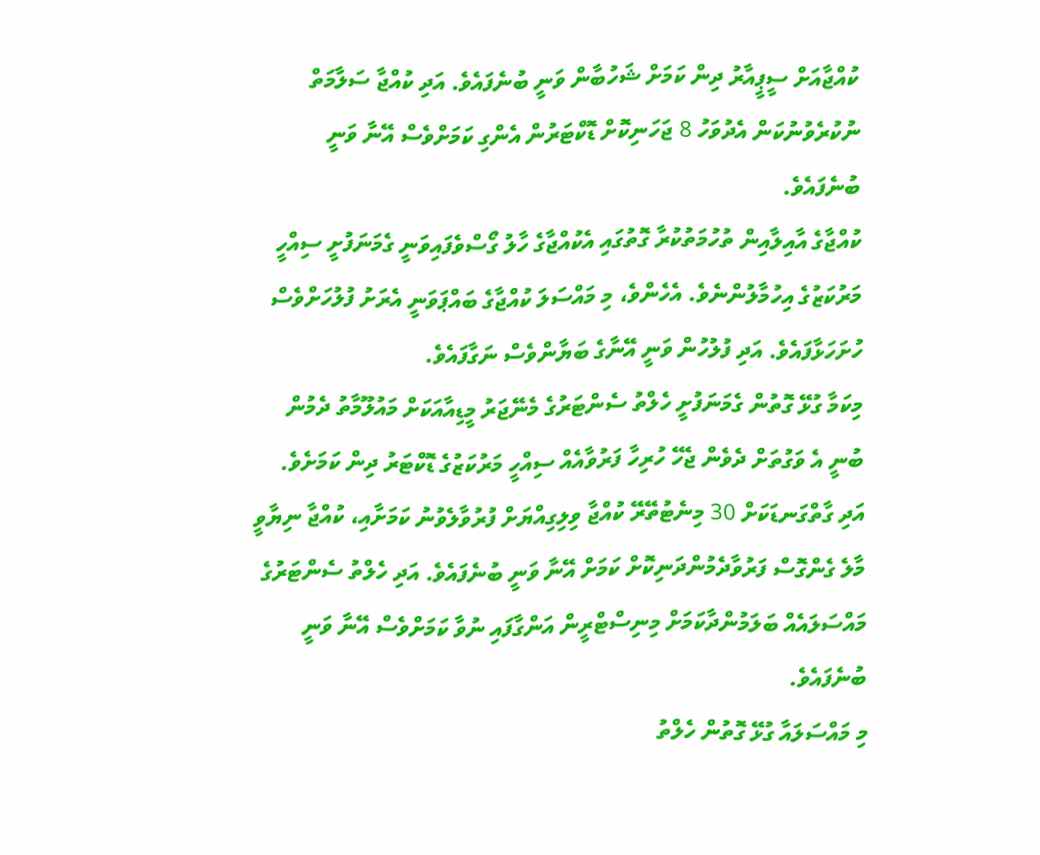ކުއްޖާއަށް ސީޕީއާރު ދިން ކަމަށް ޝަހުބާން ވަނީ ބުނެފައެވެ. އަދި ކުއްޖާ ސަލާމަތް ނުކުރެވުނުކަން އެދުވަހު 8 ޖަހަނިކޮށް ޑޮކްޓަރުން އެންގި ކަމަށްވެސް އޭނާ ވަނީ ބުނެފައެވެ.
ކުއްޖާގެ އާއިލާއިން ތުހުމަތުކުރާ ގޮތުގައި އެކުއްޖާގެ ހާލު ގޯސްވެފައިވަނީ ގެމަނަފުށީ ސިއްހީ މަރުކަޒުގެ އިހުމާލުންނެވެ. އެހެންވެ، މި މައްސަލަ ކުއްޖާގެ ބައްޕަވަނީ އެރަށު ފުލުހަށްވެސް ހުށަހަޅާފައެވެ. އަދި ފުލުހުން ވަނީ އޭނާގެ ބަޔާންވެސް ނަގާފައެވެ.
މިކަމާ ގުޅޭ ގޮތުން ގެމަނަފުށީ ހެލްތު ސެންޓަރުގެ މެނޭޖަރު މީޑިއާއަކަށް މައުލޫމާތު ދެމުން ބުނީ އެ ވަގުތަށް ދެވެން ޖެހޭ ހުރިހާ ފަރުވާއެއް ސިއްހީ މަރުކަޒުގެ ޑޮކްޓަރު ދިން ކަމަށެވެ. އަދި ގާތްގަނޑަކަށް 30 މިނެޓުތޭރޭ ކުއްޖާ ވިލިގިއްޔަށް ފުރުވާލެވުނު ކަމަށާއި، ކުއްޖާ ނިޔާވީ މާލެ ގެންގޮސް ފަރުވާދެމުންދަނިކޮށް ކަމަށް އޭނާ ވަނީ ބުނެފައެވެ. އަދި ހެލްތު ސެންޓަރުގެ މައްސަލައެއް ބަލަމުންދާކަމަށް މިނިސްޓްރީން އަންގާފައި ނުވާ ކަމަށްވެސް އޭނާ ވަނީ ބުނެފައެވެ.
މި މައްސަލައާ ގުޅޭ ގޮތުން ހެލްތު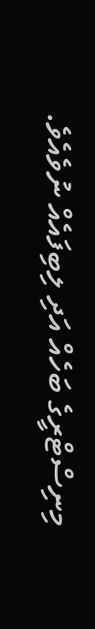މިނިސްޓްރީގެ ބަހެއް އަދި ލިބިފައެއް ނުވެއެވެ.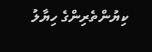ކިޔުންތެރިންގެ ހިޔާލު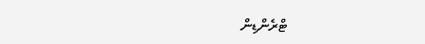ޓްރެންޑިން